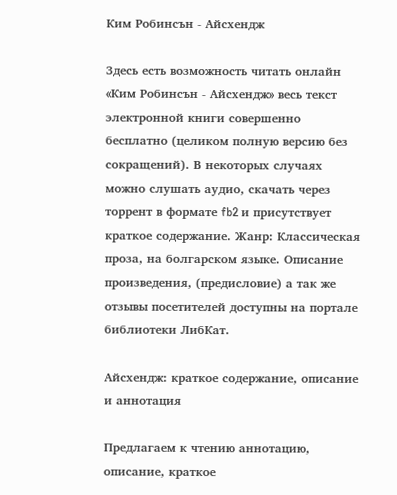Ким Робинсън - Айсхендж

Здесь есть возможность читать онлайн «Ким Робинсън - Айсхендж» весь текст электронной книги совершенно бесплатно (целиком полную версию без сокращений). В некоторых случаях можно слушать аудио, скачать через торрент в формате fb2 и присутствует краткое содержание. Жанр: Классическая проза, на болгарском языке. Описание произведения, (предисловие) а так же отзывы посетителей доступны на портале библиотеки ЛибКат.

Айсхендж: краткое содержание, описание и аннотация

Предлагаем к чтению аннотацию, описание, краткое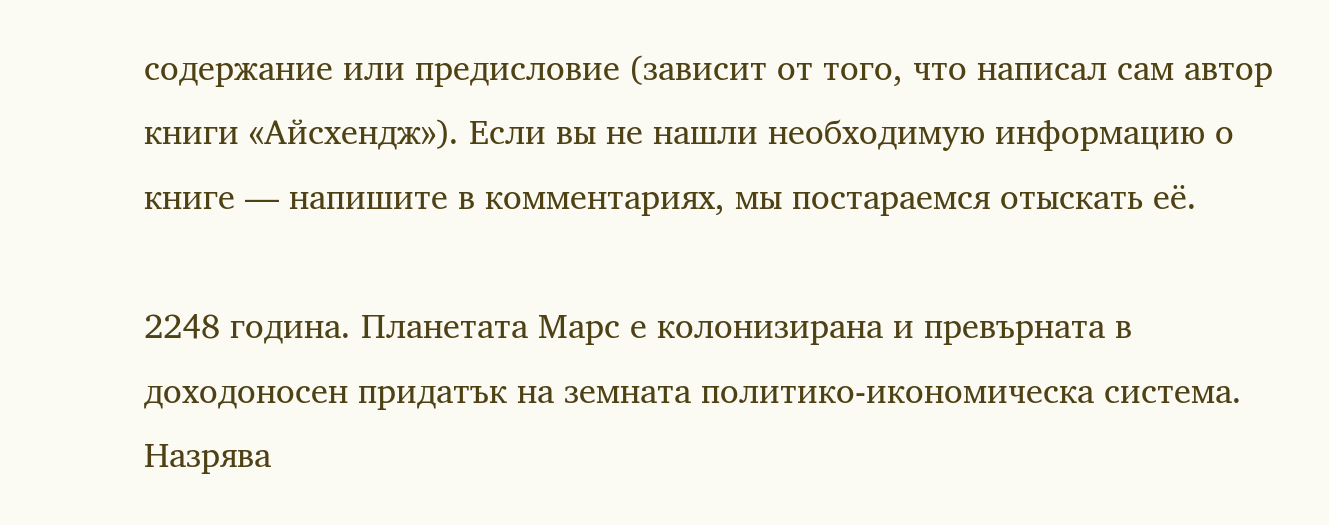содержание или предисловие (зависит от того, что написал сам автор книги «Айсхендж»). Если вы не нашли необходимую информацию о книге — напишите в комментариях, мы постараемся отыскать её.

2248 година. Планетата Марс е колонизирана и превърната в доходоносен придатък на земната политико-икономическа система. Назрява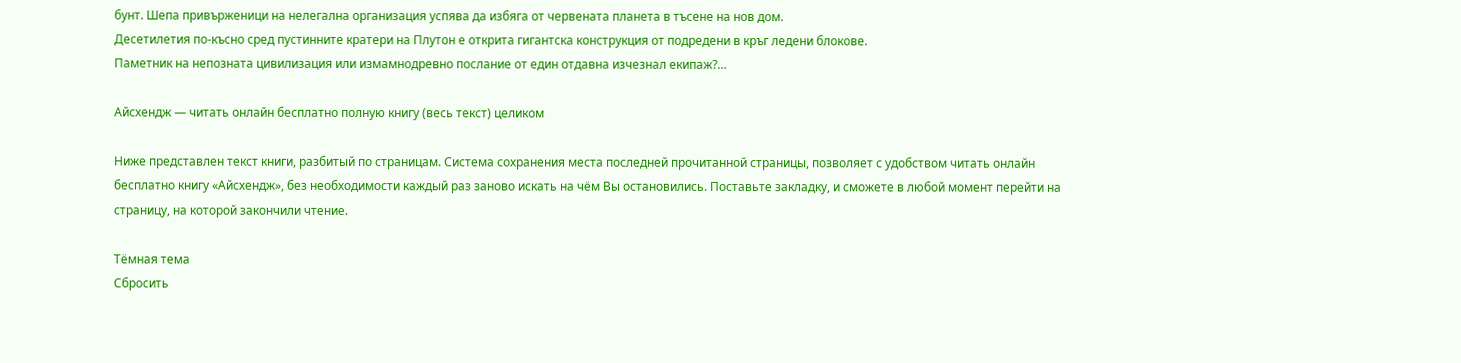бунт. Шепа привърженици на нелегална организация успява да избяга от червената планета в тъсене на нов дом.
Десетилетия по-късно сред пустинните кратери на Плутон е открита гигантска конструкция от подредени в кръг ледени блокове.
Паметник на непозната цивилизация или измамнодревно послание от един отдавна изчезнал екипаж?…

Айсхендж — читать онлайн бесплатно полную книгу (весь текст) целиком

Ниже представлен текст книги, разбитый по страницам. Система сохранения места последней прочитанной страницы, позволяет с удобством читать онлайн бесплатно книгу «Айсхендж», без необходимости каждый раз заново искать на чём Вы остановились. Поставьте закладку, и сможете в любой момент перейти на страницу, на которой закончили чтение.

Тёмная тема
Сбросить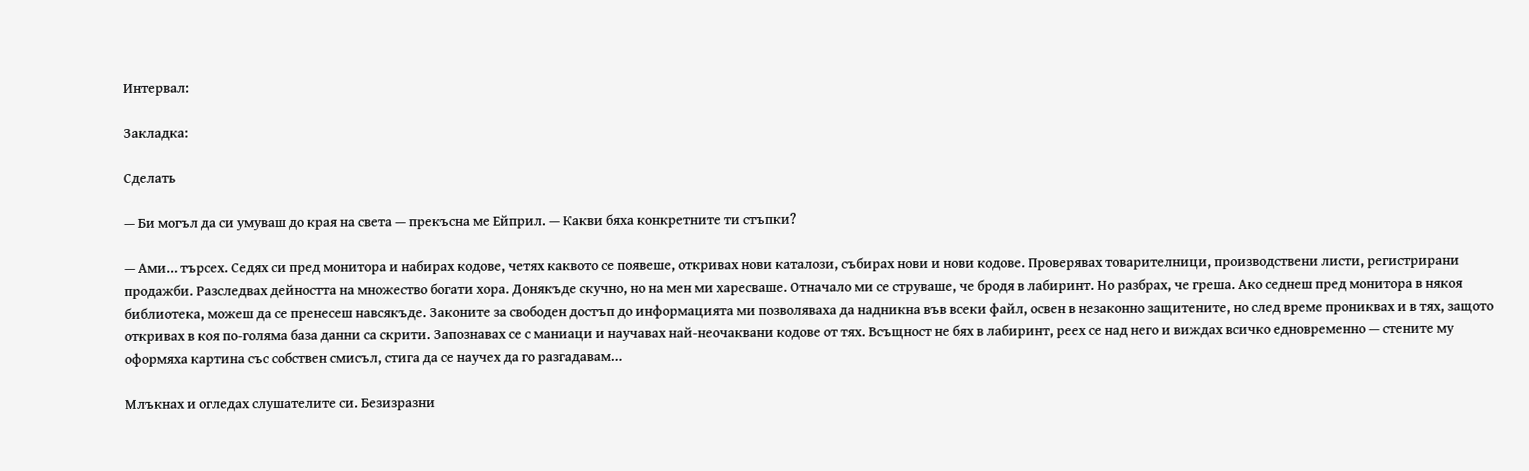Интервал:

Закладка:

Сделать

— Би могъл да си умуваш до края на света — прекъсна ме Ейприл. — Какви бяха конкретните ти стъпки?

— Ами… търсех. Седях си пред монитора и набирах кодове, четях каквото се появеше, откривах нови каталози, събирах нови и нови кодове. Проверявах товарителници, производствени листи, регистрирани продажби. Разследвах дейността на множество богати хора. Донякъде скучно, но на мен ми харесваше. Отначало ми се струваше, че бродя в лабиринт. Но разбрах, че греша. Ако седнеш пред монитора в някоя библиотека, можеш да се пренесеш навсякъде. Законите за свободен достъп до информацията ми позволяваха да надникна във всеки файл, освен в незаконно защитените, но след време прониквах и в тях, защото откривах в коя по-голяма база данни са скрити. Запознавах се с маниаци и научавах най-неочаквани кодове от тях. Всъщност не бях в лабиринт, реех се над него и виждах всичко едновременно — стените му оформяха картина със собствен смисъл, стига да се научех да го разгадавам…

Млъкнах и огледах слушателите си. Безизразни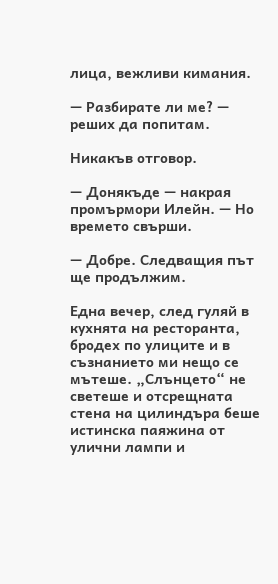лица, вежливи кимания.

— Разбирате ли ме? — реших да попитам.

Никакъв отговор.

— Донякъде — накрая промърмори Илейн. — Но времето свърши.

— Добре. Следващия път ще продължим.

Една вечер, след гуляй в кухнята на ресторанта, бродех по улиците и в съзнанието ми нещо се мътеше. „Слънцето“ не светеше и отсрещната стена на цилиндъра беше истинска паяжина от улични лампи и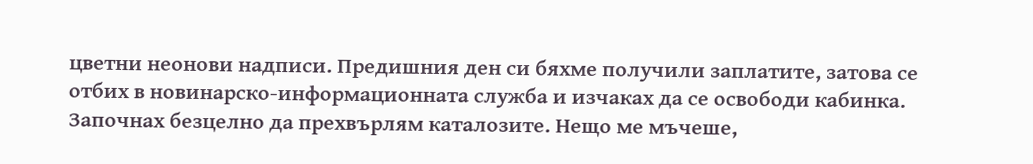цветни неонови надписи. Предишния ден си бяхме получили заплатите, затова се отбих в новинарско-информационната служба и изчаках да се освободи кабинка. Започнах безцелно да прехвърлям каталозите. Нещо ме мъчеше,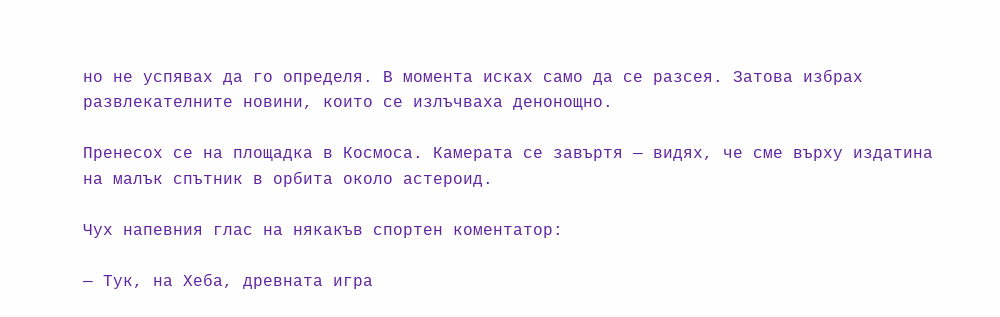но не успявах да го определя. В момента исках само да се разсея. Затова избрах развлекателните новини, които се излъчваха денонощно.

Пренесох се на площадка в Космоса. Камерата се завъртя — видях, че сме върху издатина на малък спътник в орбита около астероид.

Чух напевния глас на някакъв спортен коментатор:

— Тук, на Хеба, древната игра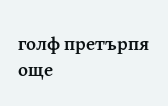голф претърпя още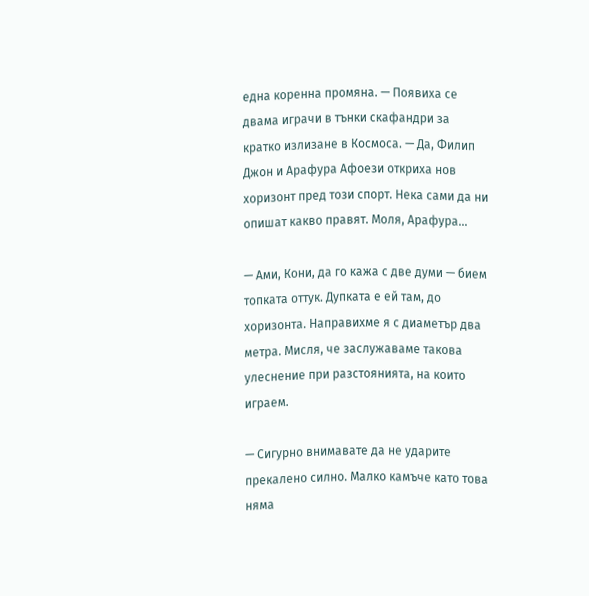една коренна промяна. — Появиха се двама играчи в тънки скафандри за кратко излизане в Космоса. — Да, Филип Джон и Арафура Афоези откриха нов хоризонт пред този спорт. Нека сами да ни опишат какво правят. Моля, Арафура…

— Ами, Кони, да го кажа с две думи — бием топката оттук. Дупката е ей там, до хоризонта. Направихме я с диаметър два метра. Мисля, че заслужаваме такова улеснение при разстоянията, на които играем.

— Сигурно внимавате да не ударите прекалено силно. Малко камъче като това няма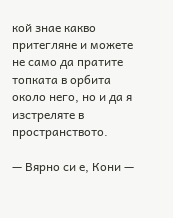кой знае какво притегляне и можете не само да пратите топката в орбита около него, но и да я изстреляте в пространството.

— Вярно си е, Кони —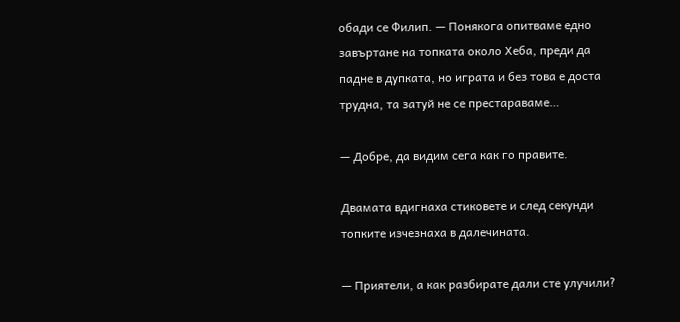обади се Филип. — Понякога опитваме едно завъртане на топката около Хеба, преди да падне в дупката, но играта и без това е доста трудна, та затуй не се престараваме…

— Добре, да видим сега как го правите.

Двамата вдигнаха стиковете и след секунди топките изчезнаха в далечината.

— Приятели, а как разбирате дали сте улучили?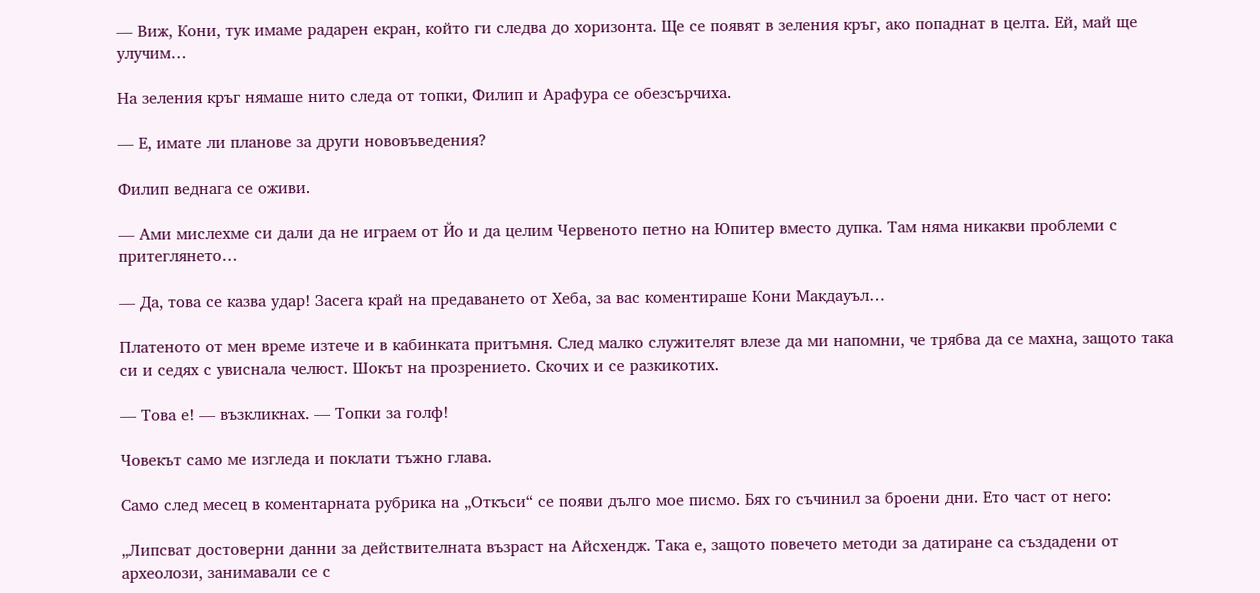— Виж, Кони, тук имаме радарен екран, който ги следва до хоризонта. Ще се появят в зеления кръг, ако попаднат в целта. Ей, май ще улучим…

На зеления кръг нямаше нито следа от топки, Филип и Арафура се обезсърчиха.

— Е, имате ли планове за други нововъведения?

Филип веднага се оживи.

— Ами мислехме си дали да не играем от Йо и да целим Червеното петно на Юпитер вместо дупка. Там няма никакви проблеми с притеглянето…

— Да, това се казва удар! Засега край на предаването от Хеба, за вас коментираше Кони Макдауъл…

Платеното от мен време изтече и в кабинката притъмня. След малко служителят влезе да ми напомни, че трябва да се махна, защото така си и седях с увиснала челюст. Шокът на прозрението. Скочих и се разкикотих.

— Това е! — възкликнах. — Топки за голф!

Човекът само ме изгледа и поклати тъжно глава.

Само след месец в коментарната рубрика на „Откъси“ се появи дълго мое писмо. Бях го съчинил за броени дни. Ето част от него:

„Липсват достоверни данни за действителната възраст на Айсхендж. Така е, защото повечето методи за датиране са създадени от археолози, занимавали се с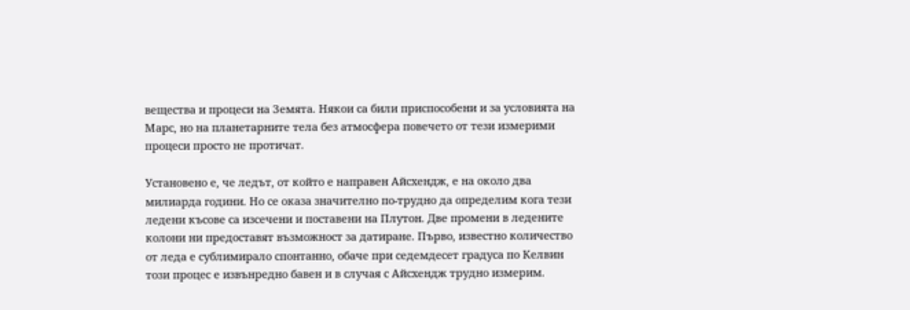вещества и процеси на Земята. Някои са били приспособени и за условията на Марс, но на планетарните тела без атмосфера повечето от тези измерими процеси просто не протичат.

Установено е, че ледът, от който е направен Айсхендж, е на около два милиарда години. Но се оказа значително по-трудно да определим кога тези ледени късове са изсечени и поставени на Плутон. Две промени в ледените колони ни предоставят възможност за датиране. Първо, известно количество от леда е сублимирало спонтанно, обаче при седемдесет градуса по Келвин този процес е извънредно бавен и в случая с Айсхендж трудно измерим.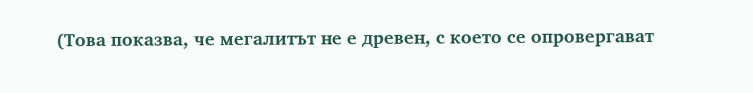(Това показва, че мегалитът не е древен, с което се опровергават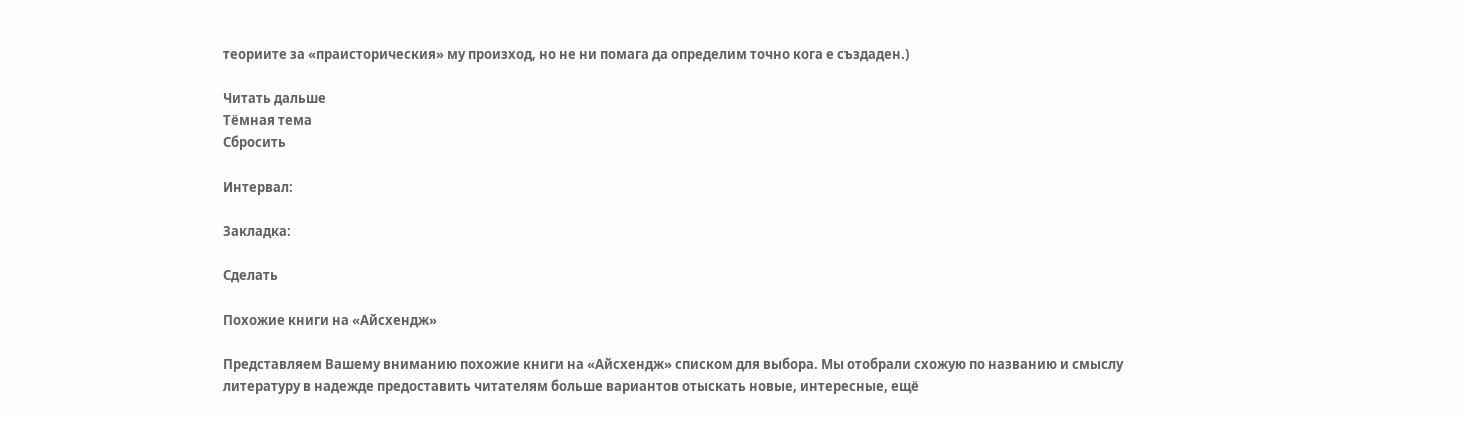теориите за «праисторическия» му произход, но не ни помага да определим точно кога е създаден.)

Читать дальше
Тёмная тема
Сбросить

Интервал:

Закладка:

Сделать

Похожие книги на «Айсхендж»

Представляем Вашему вниманию похожие книги на «Айсхендж» списком для выбора. Мы отобрали схожую по названию и смыслу литературу в надежде предоставить читателям больше вариантов отыскать новые, интересные, ещё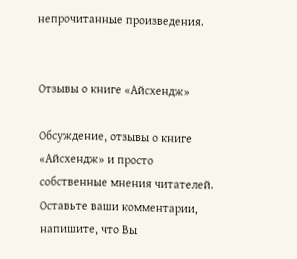непрочитанные произведения.


Отзывы о книге «Айсхендж»

Обсуждение, отзывы о книге «Айсхендж» и просто собственные мнения читателей. Оставьте ваши комментарии, напишите, что Вы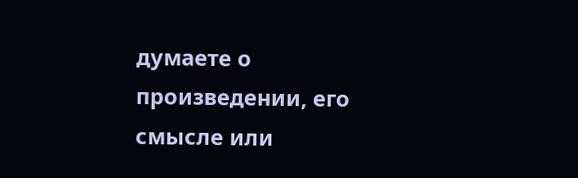думаете о произведении, его смысле или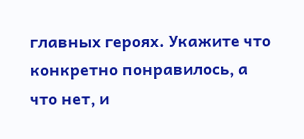главных героях. Укажите что конкретно понравилось, а что нет, и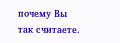почему Вы так считаете.